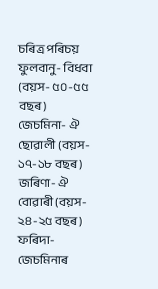চৰিত্ৰ পৰিচয়
ফুলবানু- বিধবা (বয়স- ৫০-৫৫ বছৰ)
জেচমিনা- ঐ ছোৱালী (বয়স- ১৭-১৮ বছৰ)
জৰিণা- ঐ বোৱাৰী (বয়স- ২৪-২৫ বছৰ)
ফৰিদা- জেচমিনাৰ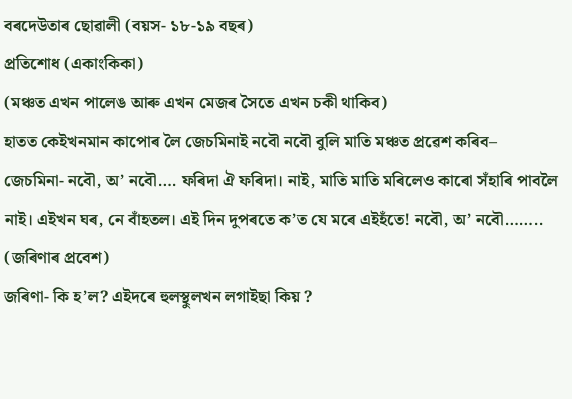বৰদেউতাৰ ছোৱালী (বয়স- ১৮-১৯ বছৰ)
প্ৰতিশোধ (একাংকিকা)
(মঞ্চত এখন পালেঙ আৰু এখন মেজৰ সৈতে এখন চকী থাকিব)
হাতত কেইখনমান কাপোৰ লৈ জেচমিনাই নবৌ নবৌ বুলি মাতি মঞ্চত প্ৰৱেশ কৰিব–
জেচমিনা- নবৌ, অ’ নবৌ…. ফৰিদা ঐ ফৰিদা। নাই, মাতি মাতি মৰিলেও কাৰো সঁহাৰি পাবলৈ নাই। এইখন ঘৰ, নে বাঁহতল। এই দিন দুপৰতে ক’ত যে মৰে এইহঁতে! নবৌ, অ’ নবৌ……..
(জৰিণাৰ প্ৰবেশ)
জৰিণা- কি হ’ল? এইদৰে হুলস্থুলখন লগাইছা কিয় ?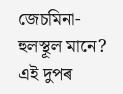জেচমিনা- হুলস্থূল মানে? এই দুপৰ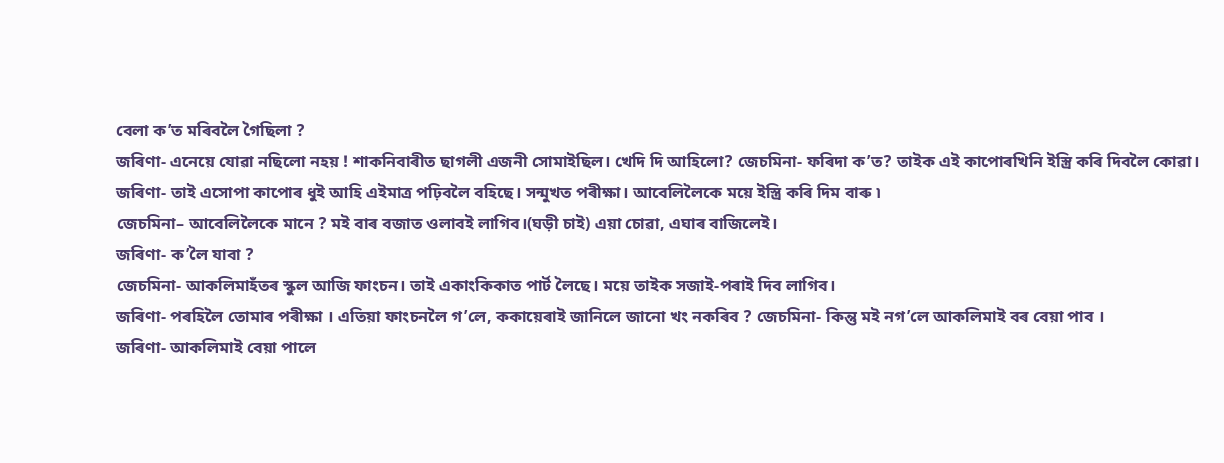বেলা ক’ত মৰিবলৈ গৈছিলা ?
জৰিণা- এনেয়ে যোৱা নছিলো নহয় ! শাকনিবাৰীত ছাগলী এজনী সোমাইছিল। খেদি দি আহিলো? জেচমিনা- ফৰিদা ক’ত? তাইক এই কাপোৰখিনি ইস্ত্ৰি কৰি দিবলৈ কোৱা।
জৰিণা- তাই এসোপা কাপোৰ ধুই আহি এইমাত্র পঢ়িবলৈ বহিছে। সন্মুখত পৰীক্ষা। আবেলিলৈকে ময়ে ইস্ত্ৰি কৰি দিম বাৰু ৷
জেচমিনা– আবেলিলৈকে মানে ? মই বাৰ বজাত ওলাবই লাগিব।(ঘড়ী চাই) এয়া চোৱা, এঘাৰ বাজিলেই।
জৰিণা- ক’লৈ যাবা ?
জেচমিনা- আকলিমাহঁতৰ স্কুল আজি ফাংচন। তাই একাংকিকাত পাৰ্ট লৈছে। ময়ে তাইক সজাই-পৰাই দিব লাগিব।
জৰিণা- পৰহিলৈ তোমাৰ পৰীক্ষা । এতিয়া ফাংচনলৈ গ’লে, ককায়েৰাই জানিলে জানো খং নকৰিব ? জেচমিনা- কিন্তু মই নগ’লে আকলিমাই বৰ বেয়া পাব ।
জৰিণা- আকলিমাই বেয়া পালে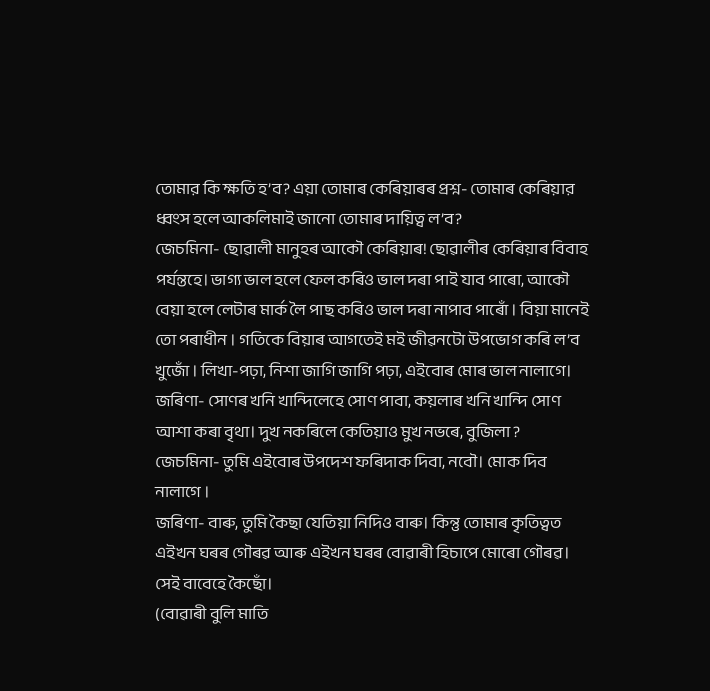তোমার কি ক্ষতি হ’ব? এয়া তোমাৰ কেৰিয়াৰৰ প্ৰশ্ন- তোমাৰ কেৰিয়ার ধ্বংস হলে আকলিমাই জানো তোমাৰ দায়িত্ব ল’ব?
জেচমিনা- ছোৱালী মানুহৰ আকৌ কেৰিয়াৰ! ছোৱালীৰ কেৰিয়াৰ বিবাহ পর্যন্তহে। ভাগ্য ভাল হলে ফেল কৰিও ভাল দৰা পাই যাব পাৰো, আকৌ বেয়া হলে লেটাৰ মাৰ্ক লৈ পাছ কৰিও ভাল দৰা নাপাব পাৰোঁ । বিয়া মানেই তো পৰাধীন । গতিকে বিয়াৰ আগতেই মই জীৱনটো উপভোগ কৰি ল’ব খুজোঁ । লিখা-পঢ়া, নিশা জাগি জাগি পঢ়া, এইবোৰ মোৰ ভাল নালাগে।
জৰিণা- সোণৰ খনি খান্দিলেহে সোণ পাবা, কয়লাৰ খনি খান্দি সোণ আশা কৰা বৃথা। দুখ নকৰিলে কেতিয়াও মুখ নভৰে, বুজিলা ?
জেচমিনা- তুমি এইবোৰ উপদেশ ফৰিদাক দিবা, নবৌ। মোক দিব নালাগে ।
জৰিণা- বাৰু, তুমি কৈছা যেতিয়া নিদিও বাৰু। কিন্তু তোমাৰ কৃতিত্বত এইখন ঘৰৰ গৌৰৱ আৰু এইখন ঘৰৰ বোৱাৰী হিচাপে মোৰো গৌৰৱ। সেই বাবেহে কৈছোঁ।
(বোৱাৰী বুলি মাতি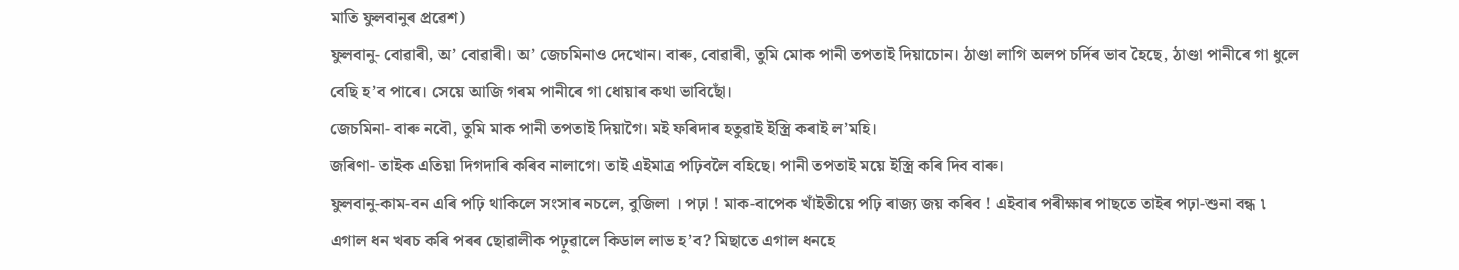মাতি ফুলবানুৰ প্ৰৱেশ)
ফুলবানু- বোৱাৰী, অ’ বোৱাৰী। অ’ জেচমিনাও দেখোন। বাৰু, বোৱাৰী, তুমি মোক পানী তপতাই দিয়াচোন। ঠাণ্ডা লাগি অলপ চৰ্দিৰ ভাব হৈছে, ঠাণ্ডা পানীৰে গা ধুলে বেছি হ’ব পাৰে। সেয়ে আজি গৰম পানীৰে গা ধোয়াৰ কথা ভাবিছোঁ।
জেচমিনা- বাৰু নবৌ, তুমি মাক পানী তপতাই দিয়াগৈ। মই ফৰিদাৰ হতুৱাই ইস্ত্ৰি কৰাই ল’মহি।
জৰিণা- তাইক এতিয়া দিগদাৰি কৰিব নালাগে। তাই এইমাত্র পঢ়িবলৈ বহিছে। পানী তপতাই ময়ে ইস্ত্রি কৰি দিব বাৰু।
ফুলবানু-কাম-বন এৰি পঢ়ি থাকিলে সংসাৰ নচলে, বুজিলা । পঢ়া ! মাক-বাপেক খাঁইতীয়ে পঢ়ি ৰাজ্য জয় কৰিব ! এইবাৰ পৰীক্ষাৰ পাছতে তাইৰ পঢ়া-শুনা বন্ধ ৷ এগাল ধন খৰচ কৰি পৰৰ ছোৱালীক পঢ়ুৱালে কিডাল লাভ হ’ব? মিছাতে এগাল ধনহে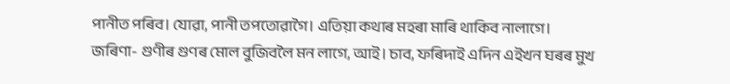পানীত পৰিব। যোৱা, পানী তপতোৱাগৈ। এতিয়া কথাৰ মহৰা মাৰি থাকিব নালাগে।
জৰিণা- গুণীৰ গুণৰ মোল বুজিবলৈ মন লাগে, আই। চাব, ফৰিদাই এদিন এইখন ঘৰৰ মুখ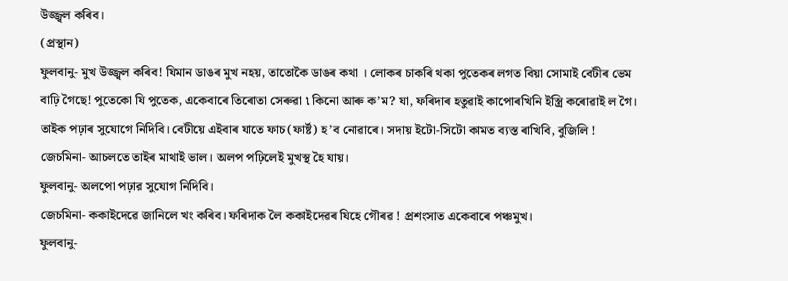উজ্জ্বল কৰিব।
(প্রস্থান)
ফুলবানু- মুখ উজ্জ্বল কৰিব! যিমান ডাঙৰ মুখ নহয়, তাতোকৈ ডাঙৰ কথা । লোকৰ চাকৰি থকা পুতেকৰ লগত বিয়া সোমাই বেটীৰ ভেম বাঢ়ি গৈছে! পুতেকো যি পুতেক, একেবাৰে তিৰোতা সেৰুৱা ৷ কিনো আৰু ক’ম? যা, ফৰিদাৰ হতুৱাই কাপোৰখিনি ইস্ত্ৰি কৰোৱাই ল গৈ। তাইক পঢ়াৰ সুযোগে নিদিবি। বেটীয়ে এইবাৰ যাতে ফাচ(ফাৰ্ষ্ট) হ’ব নোৱাৰে। সদায় ইটো-সিটো কামত ব্যস্ত ৰাখিবি, বুজিলি !
জেচমিনা- আচলতে তাইৰ মাথাই ভাল। অলপ পঢ়িলেই মুখস্থ হৈ যায়।
ফুলবানু- অলপো পঢ়ার সুযোগ নিদিবি।
জেচমিনা- ককাইদেৱে জানিলে খং কৰিব। ফৰিদাক লৈ ককাইদেৱৰ যিহে গৌৰৱ ! প্ৰশংসাত একেবাৰে পঞ্চমুখ।
ফুলবানু-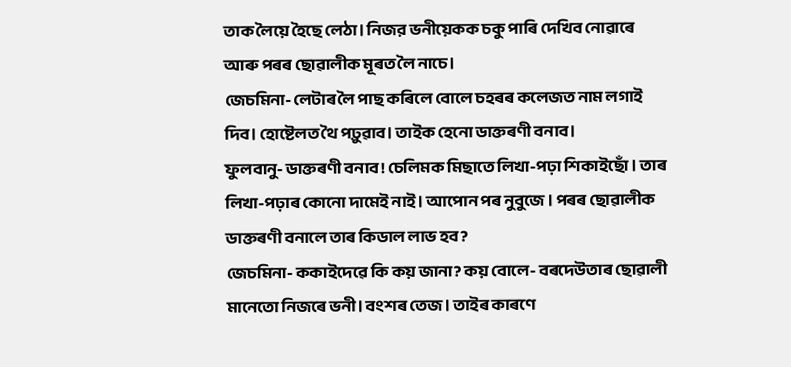তাক লৈয়ে হৈছে লেঠা। নিজর ভনীয়েকক চকু পাৰি দেখিব নোৱাৰে আৰু পৰৰ ছোৱালীক মূৰত লৈ নাচে।
জেচমিনা- লেটাৰ লৈ পাছ কৰিলে বোলে চহৰৰ কলেজত নাম লগাই দিব। হোষ্টেলত থৈ পঢ়ুৱাব। তাইক হেনো ডাক্তৰণী বনাব।
ফুলবানু- ডাক্তৰণী বনাব! চেলিমক মিছাতে লিখা-পঢ়া শিকাইছোঁ । তাৰ লিখা-পঢ়াৰ কোনো দামেই নাই। আপোন পৰ নুবুজে । পৰৰ ছোৱালীক ডাক্তৰণী বনালে তাৰ কিডাল লাভ হব?
জেচমিনা- ককাইদেৱে কি কয় জানা? কয় বোলে- বৰদেউতাৰ ছোৱালী মানেতো নিজৰে ভনী। বংশৰ তেজ । তাইৰ কাৰণে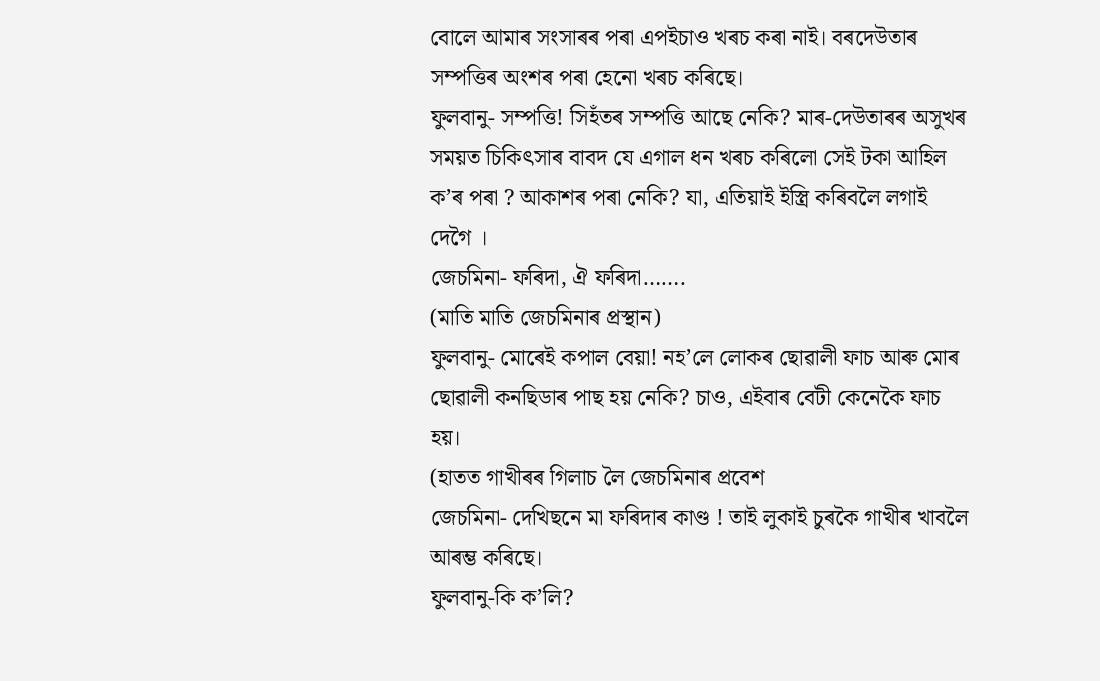বোলে আমাৰ সংসাৰৰ পৰা এপইচাও খৰচ কৰা নাই। বৰদেউতাৰ সম্পত্তিৰ অংশৰ পৰা হেনো খৰচ কৰিছে।
ফুলবানু- সম্পত্তি! সিহঁতৰ সম্পত্তি আছে নেকি? মাৰ-দেউতাৰৰ অসুখৰ সময়ত চিকিৎসাৰ বাবদ যে এগাল ধন খৰচ কৰিলো সেই টকা আহিল ক’ৰ পৰা ? আকাশৰ পৰা নেকি? যা, এতিয়াই ইস্ত্ৰি কৰিবলৈ লগাই দেগৈ ।
জেচমিনা- ফৰিদা, ঐ ফৰিদা…….
(মাতি মাতি জেচমিনাৰ প্রস্থান)
ফুলবানু- মোৰেই কপাল বেয়া! নহ’লে লোকৰ ছোৱালী ফাচ আৰু মোৰ ছোৱালী কনছিডাৰ পাছ হয় নেকি? চাও, এইবাৰ বেটী কেনেকৈ ফাচ হয়।
(হাতত গাখীৰৰ গিলাচ লৈ জেচমিনাৰ প্ৰবেশ
জেচমিনা- দেখিছনে মা ফৰিদাৰ কাণ্ড ! তাই লুকাই চুৰকৈ গাখীৰ খাবলৈ আৰম্ভ কৰিছে।
ফুলবানু-কি ক’লি?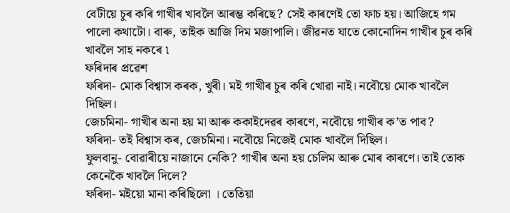বেটীয়ে চুৰ কৰি গাখীৰ খাবলৈ আৰম্ভ কৰিছে? সেই কাৰণেই তো ফাচ হয়। আজিহে গম পালো কথাটো। বাৰু, তাইক আজি দিম মজাপালি। জীৱনত যাতে কোনোদিন গাখীৰ চুৰ কৰি খাবলৈ সাহ নকৰে ৷
ফৰিদাৰ প্ৰৱেশ
ফৰিদা- মোক বিশ্বাস কৰক, খুৰী। মই গাখীৰ চুৰ কৰি খোৱা নাই। নবৌয়ে মোক খাবলৈ দিছিল।
জেচমিনা- গাখীৰ অনা হয় মা আৰু ককাইদেৱৰ কাৰণে, নবৌয়ে গাখীৰ ক’ত পাব?
ফৰিদা- তই বিশ্বাস কৰ, জেচমিনা। নবৌয়ে নিজেই মোক খাবলৈ দিছিল।
ফুলবানু- বোৱাৰীয়ে নাজানে নেকি? গাখীৰ অনা হয় চেলিম আৰু মোৰ কাৰণে। তাই তোক কেনেকৈ খাবলৈ দিলে?
ফৰিদা- মইয়ো মানা কৰিছিলো । তেতিয়া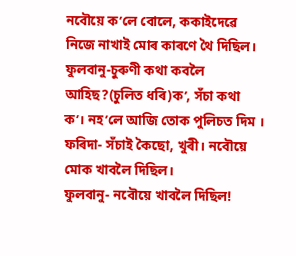নবৌয়ে ক’লে বোলে, ককাইদেৱে নিজে নাখাই মোৰ কাৰণে থৈ দিছিল।
ফুলবানু-চুৰুণী কথা কবলৈ আহিছ?(চুলিত ধৰি)ক’, সঁচা কথা ক’। নহ’লে আজি তোক পুলিচত দিম । ফৰিদা- সঁচাই কৈছো, খুৰী। নবৌয়ে মোক খাবলৈ দিছিল।
ফুলবানু- নবৌয়ে খাবলৈ দিছিল!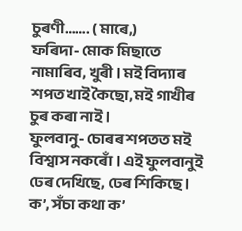চুৰণী……. ( মাৰে,)
ফৰিদা- মোক মিছাতে নামাৰিব, খুৰী। মই বিদ্যাৰ শপত খাই কৈছো, মই গাখীৰ চুৰ কৰা নাই ।
ফুলবানু- চোৰৰ শপতত মই বিশ্বাস নকৰোঁ। এই ফুলবানুই ঢেৰ দেখিছে, ঢেৰ শিকিছে। ক’, সঁচা কথা ক’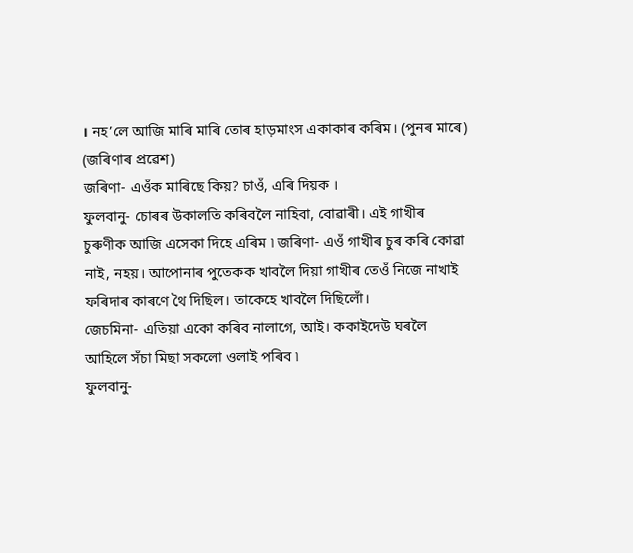। নহ’লে আজি মাৰি মাৰি তোৰ হাড়মাংস একাকাৰ কৰিম। (পুনৰ মাৰে)
(জৰিণাৰ প্ৰৱেশ)
জৰিণা- এওঁক মাৰিছে কিয়? চাওঁ, এৰি দিয়ক ।
ফুলবানু- চোৰৰ উকালতি কৰিবলৈ নাহিবা, বোৱাৰী। এই গাখীৰ চুৰুণীক আজি এসেকা দিহে এৰিম ৷ জৰিণা- এওঁ গাখীৰ চুৰ কৰি কোৱা নাই, নহয়। আপোনাৰ পুতেকক খাবলৈ দিয়া গাখীৰ তেওঁ নিজে নাখাই ফৰিদাৰ কাৰণে থৈ দিছিল। তাকেহে খাবলৈ দিছিলোঁ।
জেচমিনা- এতিয়া একো কৰিব নালাগে, আই। ককাইদেউ ঘৰলৈ আহিলে সঁচা মিছা সকলো ওলাই পৰিব ৷
ফুলবানু-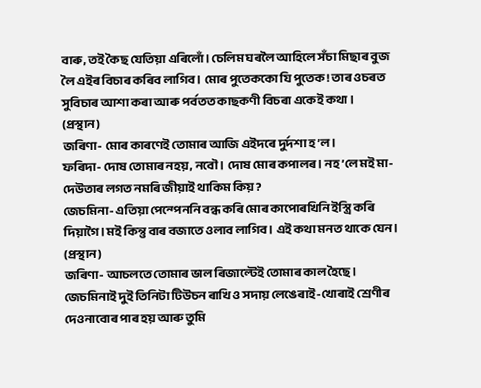বাৰু, তই কৈছ যেতিয়া এৰিলোঁ। চেলিম ঘৰলৈ আহিলে সঁচা মিছাৰ বুজ লৈ এইৰ বিচাৰ কৰিব লাগিব। মোৰ পুতেককো যি পুতেক! তাৰ ওচৰত সুবিচাৰ আশা কৰা আৰু পৰ্বতত কাছকণী বিচৰা একেই কথা ।
(প্রস্থান)
জৰিণা- মোৰ কাৰণেই তোমাৰ আজি এইদৰে দুৰ্দশা হ’ল।
ফৰিদা- দোষ তোমাৰ নহয়, নবৌ। দোষ মোৰ কপালৰ। নহ’লে মই মা-দেউতাৰ লগত নমৰি জীয়াই থাকিম কিয় ?
জেচমিনা- এতিয়া পেন্পেননি বন্ধ কৰি মোৰ কাপোৰখিনি ইস্ত্ৰি কৰি দিয়াগৈ। মই কিন্তু বাৰ বজাতে ওলাব লাগিব। এই কথা মনত থাকে যেন।
(প্রস্থান)
জৰিণা- আচলতে তোমাৰ ভাল ৰিজাল্টেই তোমাৰ কাল হৈছে। জেচমিনাই দুই তিনিটা টিউচন ৰাখি ও সদায় লেঙেৰাই-খোৰাই শ্ৰেণীৰ দেওনাবোৰ পাৰ হয় আৰু তুমি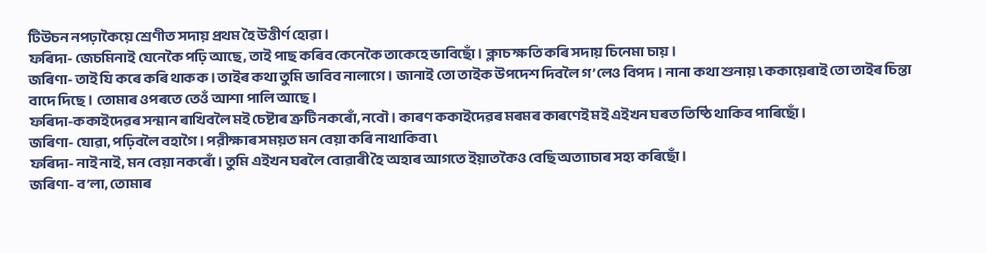টিউচন নপঢ়াকৈয়ে শ্ৰেণীত সদায় প্ৰথম হৈ উত্তীৰ্ণ হোৱা।
ফৰিদা- জেচমিনাই যেনেকৈ পঢ়ি আছে, তাই পাছ কৰিব কেনেকৈ তাকেহে ভাবিছোঁ। ক্লাচ ক্ষতি কৰি সদায় চিনেমা চায়।
জৰিণা- তাই যি কৰে কৰি থাকক । তাইৰ কথা তুমি ভাবিব নালাগে । জানাই তো তাইক উপদেশ দিবলৈ গ’লেও বিপদ। নানা কথা শুনায় ৷ ককায়েৰাই তো তাইৰ চিন্তা বাদে দিছে। তোমাৰ ওপৰতে তেওঁ আশা পালি আছে।
ফৰিদা-ককাইদেৱৰ সন্মান ৰাখিবলৈ মই চেষ্টাৰ ত্ৰুটি নকৰোঁ, নবৌ। কাৰণ ককাইদেৱৰ মৰমৰ কাৰণেই মই এইখন ঘৰত তিষ্ঠি থাকিব পাৰিছোঁ।
জৰিণা- যোৱা, পঢ়িবলৈ বহাগৈ। পরীক্ষাৰ সময়ত মন বেয়া কৰি নাথাকিবা ৷
ফৰিদা- নাই নাই, মন বেয়া নকৰোঁ। তুমি এইখন ঘৰলৈ বোৱাৰী হৈ অহাৰ আগতে ইয়াতকৈও বেছি অত্যাচাৰ সহ্য কৰিছোঁ।
জৰিণা- ব’লা, তোমাৰ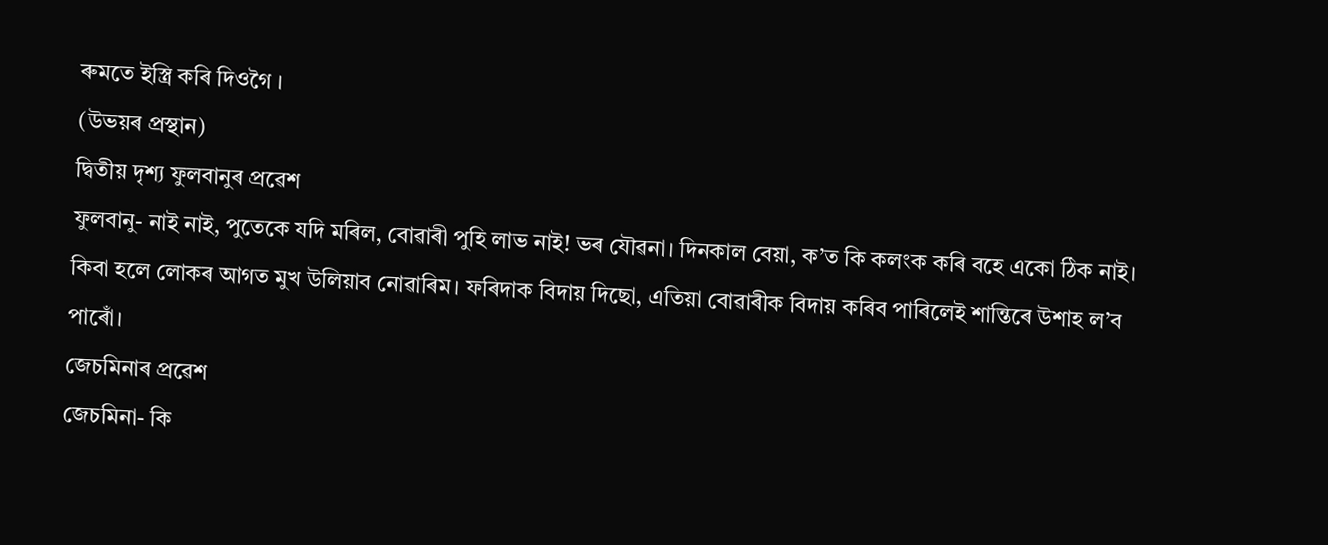ৰুমতে ইস্ত্ৰি কৰি দিওগৈ ।
(উভয়ৰ প্ৰস্থান)
দ্বিতীয় দৃশ্য ফুলবানুৰ প্ৰৱেশ
ফুলবানু- নাই নাই, পুতেকে যদি মৰিল, বোৱাৰী পুহি লাভ নাই! ভৰ যৌৱনা। দিনকাল বেয়া, ক’ত কি কলংক কৰি বহে একো ঠিক নাই। কিবা হলে লোকৰ আগত মুখ উলিয়াব নোৱাৰিম। ফৰিদাক বিদায় দিছো, এতিয়া বোৱাৰীক বিদায় কৰিব পাৰিলেই শান্তিৰে উশাহ ল’ব পাৰোঁ।
জেচমিনাৰ প্ৰৱেশ
জেচমিনা- কি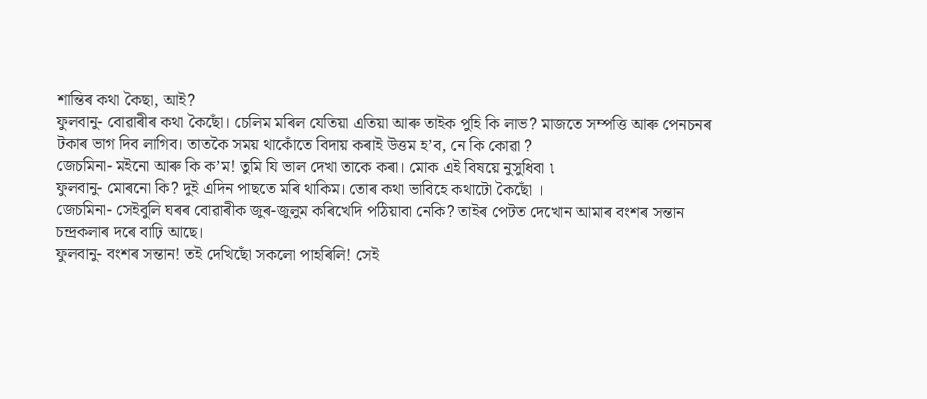শান্তিৰ কথা কৈছা, আই?
ফুলবানু- বোৱাৰীৰ কথা কৈছোঁ। চেলিম মৰিল যেতিয়া এতিয়া আৰু তাইক পুহি কি লাভ? মাজতে সম্পত্তি আৰু পেনচনৰ টকাৰ ভাগ দিব লাগিব। তাতকৈ সময় থাকোঁতে বিদায় কৰাই উত্তম হ’ব, নে কি কোৱা ?
জেচমিনা- মইনো আৰু কি ক’ম! তুমি যি ভাল দেখা তাকে কৰা। মোক এই বিষয়ে নুসুধিবা ৷
ফুলবানু- মোৰনো কি? দুই এদিন পাছতে মৰি থাকিম। তোৰ কথা ভাবিহে কথাটো কৈছোঁ ।
জেচমিনা- সেইবুলি ঘৰৰ বোৱাৰীক জুৰ-জুলুম কৰিখেদি পঠিয়াবা নেকি? তাইৰ পেটত দেখোন আমাৰ বংশৰ সন্তান চন্দ্ৰকলাৰ দৰে বাঢ়ি আছে।
ফুলবানু- বংশৰ সন্তান! তই দেখিছোঁ সকলো পাহৰিলি! সেই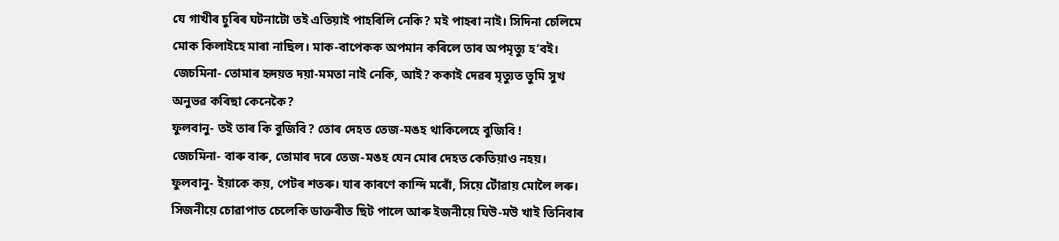যে গাখীৰ চুৰিৰ ঘটনাটো তই এতিয়াই পাহৰিলি নেকি? মই পাহৰা নাই। সিদিনা চেলিমে মোক কিলাইহে মাৰা নাছিল। মাক-বাপেকক অপমান কৰিলে তাৰ অপমৃত্যু হ’বই।
জেচমিনা- তোমাৰ হৃদয়ত দয়া-মমতা নাই নেকি, আই? ককাই দেৱৰ মৃত্যুত তুমি সুখ অনুভৱ কৰিছা কেনেকৈ?
ফুলবানু- তই তাৰ কি বুজিবি? তোৰ দেহত তেজ-মঙহ থাকিলেহে বুজিবি !
জেচমিনা- বাৰু বাৰু, তোমাৰ দৰে তেজ-মঙহ যেন মোৰ দেহত কেতিয়াও নহয়।
ফুলবানু- ইয়াকে কয়, পেটৰ শতৰু। যাৰ কাৰণে কান্দি মৰোঁ, সিয়ে টোঁৱায় মোলৈ লৰু। সিজনীয়ে চোৱাপাত চেলেকি ডাক্তৰীত ছিট পালে আৰু ইজনীয়ে ঘিউ-মউ খাই তিনিবাৰ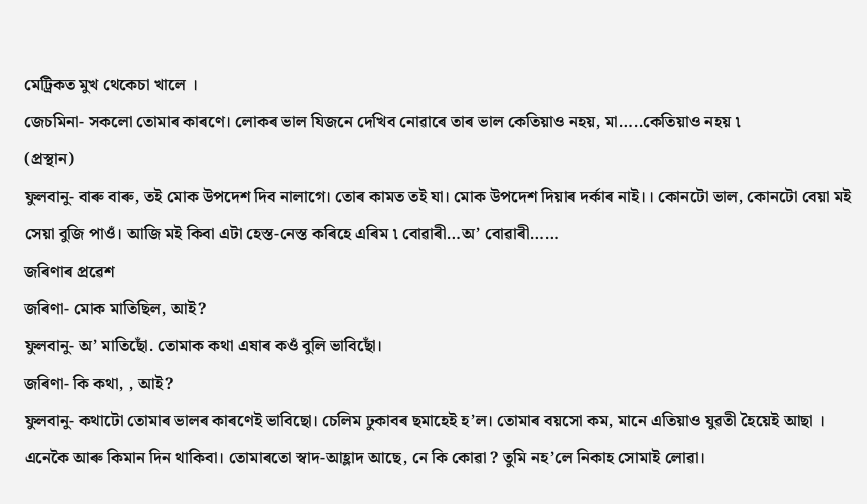মেট্ৰিকত মুখ থেকেচা খালে ।
জেচমিনা- সকলো তোমাৰ কাৰণে। লোকৰ ভাল যিজনে দেখিব নোৱাৰে তাৰ ভাল কেতিয়াও নহয়, মা…..কেতিয়াও নহয় ৷
(প্রস্থান)
ফুলবানু- বাৰু বাৰু, তই মোক উপদেশ দিব নালাগে। তোৰ কামত তই যা। মোক উপদেশ দিয়াৰ দৰ্কাৰ নাই।। কোনটো ভাল, কোনটো বেয়া মই সেয়া বুজি পাওঁ। আজি মই কিবা এটা হেস্ত-নেস্ত কৰিহে এৰিম ৷ বোৱাৰী…অ’ বোৱাৰী……
জৰিণাৰ প্ৰৱেশ
জৰিণা- মোক মাতিছিল, আই?
ফুলবানু- অ’ মাতিছোঁ. তোমাক কথা এষাৰ কওঁ বুলি ভাবিছোঁ।
জৰিণা- কি কথা, , আই?
ফুলবানু- কথাটো তোমাৰ ভালৰ কাৰণেই ভাবিছো। চেলিম ঢুকাবৰ ছমাহেই হ’ল। তোমাৰ বয়সো কম, মানে এতিয়াও যুৱতী হৈয়েই আছা । এনেকৈ আৰু কিমান দিন থাকিবা। তোমাৰতো স্বাদ-আহ্লাদ আছে, নে কি কোৱা ? তুমি নহ’লে নিকাহ সোমাই লোৱা।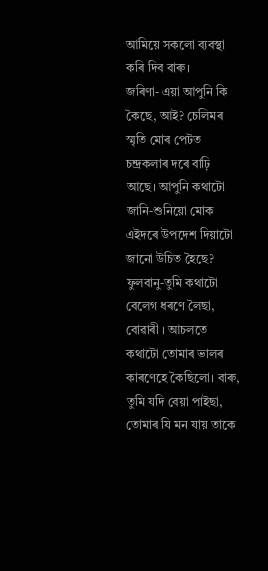আমিয়ে সকলো ব্যবস্থা কৰি দিব বাৰু।
জৰিণা- এয়া আপুনি কি কৈছে, আই? চেলিমৰ স্মৃতি মোৰ পেটত চন্দ্ৰকলাৰ দৰে বাঢ়ি আছে। আপুনি কথাটো জানি-শুনিয়ো মোক এইদৰে উপদেশ দিয়াটো জানো উচিত হৈছে?
ফুলবানু-তুমি কথাটো বেলেগ ধৰণে লৈছা, বোৱাৰী । আচলতে কথাটো তোমাৰ ভালৰ কাৰণেহে কৈছিলো। বাৰু, তুমি যদি বেয়া পাইছা, তোমাৰ যি মন যায় তাকে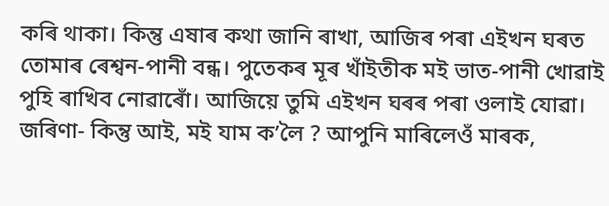কৰি থাকা। কিন্তু এষাৰ কথা জানি ৰাখা, আজিৰ পৰা এইখন ঘৰত তোমাৰ ৰেশ্বন-পানী বন্ধ। পুতেকৰ মূৰ খাঁইতীক মই ভাত-পানী খোৱাই পুহি ৰাখিব নোৱাৰোঁ। আজিয়ে তুমি এইখন ঘৰৰ পৰা ওলাই যোৱা।
জৰিণা- কিন্তু আই, মই যাম ক’লৈ ? আপুনি মাৰিলেওঁ মাৰক,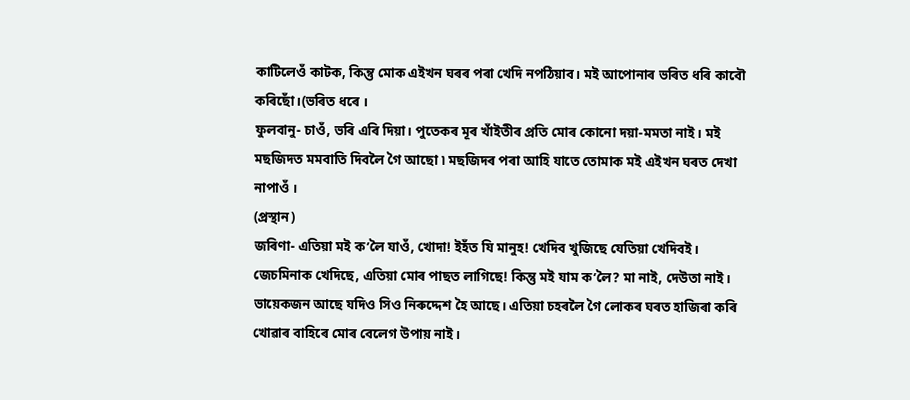কাটিলেওঁ কাটক, কিন্তু মোক এইখন ঘৰৰ পৰা খেদি নপঠিয়াব। মই আপোনাৰ ভৰিত ধৰি কাবৌ কৰিছোঁ।(ভৰিত ধৰে ।
ফুলবানু- চাওঁ, ভৰি এৰি দিয়া। পুতেকৰ মূৰ খাঁইতীৰ প্ৰতি মোৰ কোনো দয়া-মমতা নাই। মই মছজিদত মমবাতি দিবলৈ গৈ আছো ৷ মছজিদৰ পৰা আহি যাতে তোমাক মই এইখন ঘৰত দেখা নাপাওঁ ।
(প্রস্থান)
জৰিণা- এতিয়া মই ক’লৈ যাওঁ, খোদা! ইহঁত যি মানুহ! খেদিব খুজিছে যেতিয়া খেদিবই। জেচমিনাক খেদিছে, এতিয়া মোৰ পাছত লাগিছে! কিন্তু মই যাম ক’লৈ? মা নাই, দেউতা নাই। ভায়েকজন আছে যদিও সিও নিৰুদ্দেশ হৈ আছে। এতিয়া চহৰলৈ গৈ লোকৰ ঘৰত হাজিৰা কৰি খোৱাৰ বাহিৰে মোৰ বেলেগ উপায় নাই।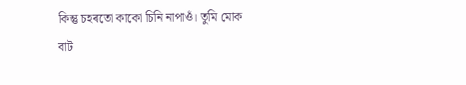কিন্তু চহৰতো কাকো চিনি নাপাওঁ। তুমি মোক বাট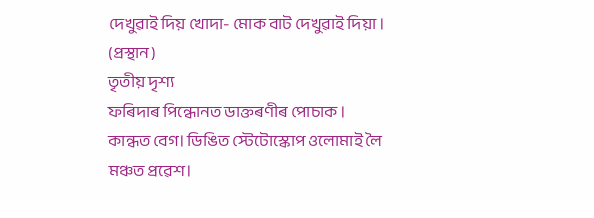দেখুৱাই দিয় খোদা- মোক বাট দেখুৱাই দিয়া ।
(প্রস্থান)
তৃতীয় দৃশ্য
ফৰিদাৰ পিন্ধোনত ডাক্তৰণীৰ পোচাক । কান্ধত বেগ। ডিঙিত স্টেটোস্কোপ ওলোমাই লৈ মঞ্চত প্ৰৱেশ।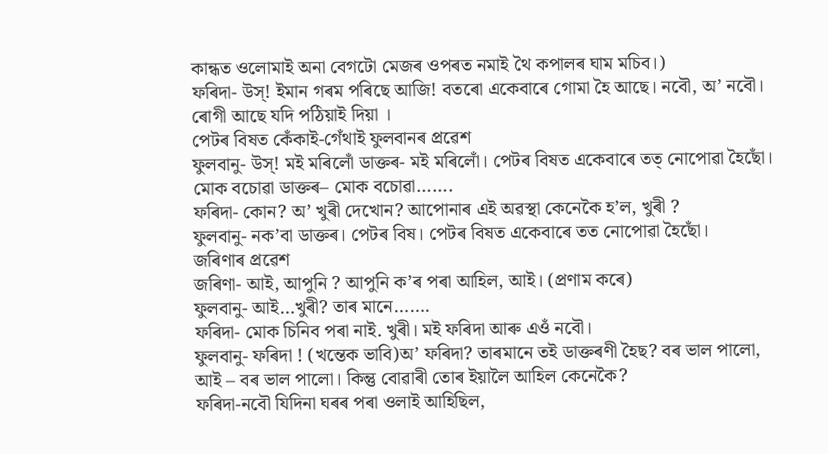কান্ধত ওলোমাই অনা বেগটো মেজৰ ওপৰত নমাই থৈ কপালৰ ঘাম মচিব।)
ফৰিদা- উস্! ইমান গৰম পৰিছে আজি! বতৰো একেবাৰে গোমা হৈ আছে। নবৌ, অ’ নবৌ। ৰোগী আছে যদি পঠিয়াই দিয়া ।
পেটৰ বিষত কেঁকাই-গেঁথাই ফুলবানৰ প্ৰৱেশ
ফুলবানু- উস্! মই মৰিলোঁ ডাক্তৰ- মই মৰিলোঁ। পেটৰ বিষত একেবাৰে তত্ নোপোৱা হৈছোঁ। মোক বচোৱা ডাক্তৰ– মোক বচোৱা…….
ফৰিদা- কোন? অ’ খুৰী দেখোন? আপোনাৰ এই অৱস্থা কেনেকৈ হ’ল, খুৰী ?
ফুলবানু- নক’বা ডাক্তৰ। পেটৰ বিষ। পেটৰ বিষত একেবাৰে তত নোপোৱা হৈছোঁ।
জৰিণাৰ প্ৰৱেশ
জৰিণা- আই, আপুনি ? আপুনি ক’ৰ পৰা আহিল, আই। (প্রণাম কৰে)
ফুলবানু- আই…খুৰী? তাৰ মানে…….
ফৰিদা- মোক চিনিব পৰা নাই. খুৰী। মই ফৰিদা আৰু এওঁ নবৌ।
ফুলবানু- ফৰিদা ! (খন্তেক ভাবি)অ’ ফৰিদা? তাৰমানে তই ডাক্তৰণী হৈছ? বৰ ভাল পালো, আই – বৰ ভাল পালো। কিন্তু বোৱাৰী তোৰ ইয়ালৈ আহিল কেনেকৈ?
ফৰিদা-নবৌ যিদিনা ঘৰৰ পৰা ওলাই আহিছিল,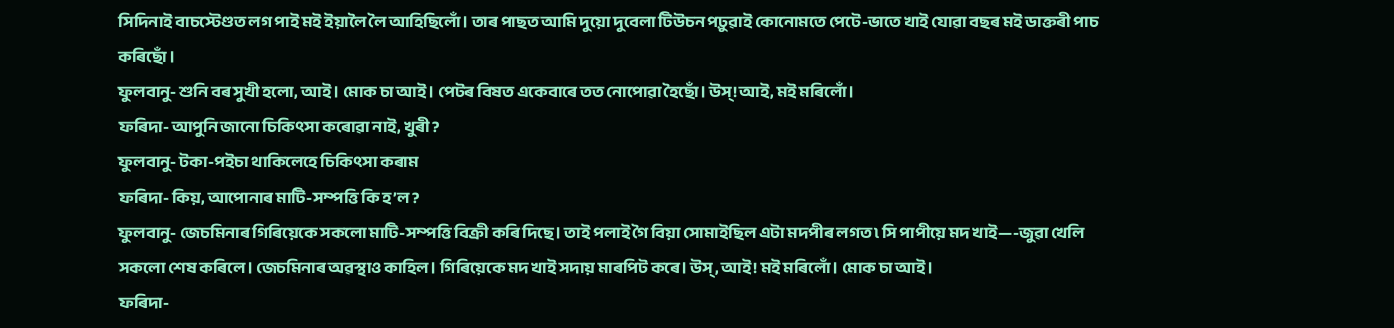সিদিনাই বাচস্টেণ্ডত লগ পাই মই ইয়ালৈ লৈ আহিছিলোঁ। তাৰ পাছত আমি দুয়ো দুবেলা টিউচন পঢ়ুৱাই কোনোমতে পেটে-ভাতে খাই যোৱা বছৰ মই ডাক্তৰী পাচ কৰিছোঁ ।
ফুলবানু- শুনি বৰ সুখী হলো, আই। মোক চা আই। পেটৰ বিষত একেবাৰে তত নোপোৱা হৈছোঁ। উস্! আই, মই মৰিলোঁ।
ফৰিদা- আপুনি জানো চিকিৎসা কৰোৱা নাই, খুৰী ?
ফুলবানু- টকা-পইচা থাকিলেহে চিকিৎসা কৰাম
ফৰিদা- কিয়, আপোনাৰ মাটি-সম্পত্তি কি হ’ল ?
ফুলবানু- জেচমিনাৰ গিৰিয়েকে সকলো মাটি-সম্পত্তি বিক্ৰী কৰি দিছে। তাই পলাই গৈ বিয়া সোমাইছিল এটা মদপীৰ লগত ৷ সি পাপীয়ে মদ খাই—-জুৱা খেলি সকলো শেষ কৰিলে। জেচমিনাৰ অৱস্থাও কাহিল। গিৰিয়েকে মদ খাই সদায় মাৰপিট কৰে। উস্, আই! মই মৰিলোঁ। মোক চা আই।
ফৰিদা-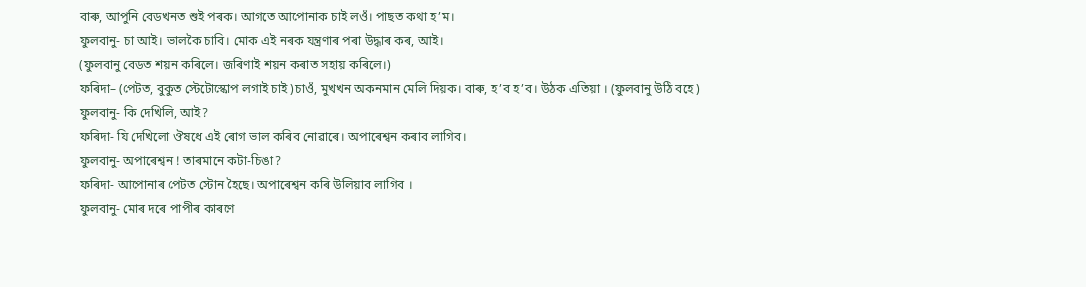বাৰু, আপুনি বেডখনত শুই পৰক। আগতে আপোনাক চাই লওঁ। পাছত কথা হ’ম।
ফুলবানু- চা আই। ভালকৈ চাবি। মোক এই নৰক যন্ত্ৰণাৰ পৰা উদ্ধাৰ কৰ, আই।
(ফুলবানু বেডত শয়ন কৰিলে। জৰিণাই শয়ন কৰাত সহায় কৰিলে।)
ফৰিদা– (পেটত, বুকুত স্টেটোস্কোপ লগাই চাই )চাওঁ, মুখখন অকনমান মেলি দিয়ক। বাৰু, হ’ব হ’ব। উঠক এতিয়া । (ফুলবানু উঠি বহে )
ফুলবানু- কি দেখিলি, আই?
ফৰিদা- যি দেখিলো ঔষধে এই ৰোগ ভাল কৰিব নোৱাৰে। অপাৰেশ্বন কৰাব লাগিব।
ফুলবানু- অপাৰেশ্বন ! তাৰমানে কটা-চিঙা?
ফৰিদা- আপোনাৰ পেটত স্টোন হৈছে। অপাৰেশ্বন কৰি উলিয়াব লাগিব ।
ফুলবানু- মোৰ দৰে পাপীৰ কাৰণে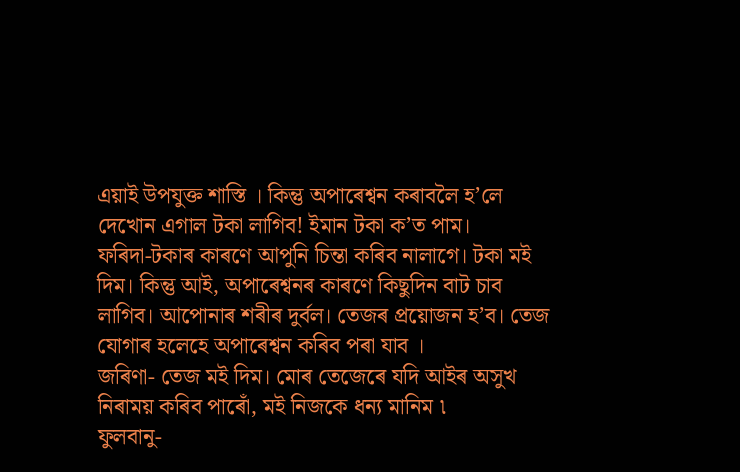এয়াই উপযুক্ত শাস্তি । কিন্তু অপাৰেশ্বন কৰাবলৈ হ’লে দেখোন এগাল টকা লাগিব! ইমান টকা ক’ত পাম।
ফৰিদা-টকাৰ কাৰণে আপুনি চিন্তা কৰিব নালাগে। টকা মই দিম। কিন্তু আই, অপাৰেশ্বনৰ কাৰণে কিছুদিন বাট চাব লাগিব। আপোনাৰ শৰীৰ দুৰ্বল। তেজৰ প্ৰয়োজন হ’ব। তেজ যোগাৰ হলেহে অপাৰেশ্বন কৰিব পৰা যাব ।
জৰিণা- তেজ মই দিম। মোৰ তেজেৰে যদি আইৰ অসুখ নিৰাময় কৰিব পাৰোঁ, মই নিজকে ধন্য মানিম ৷
ফুলবানু-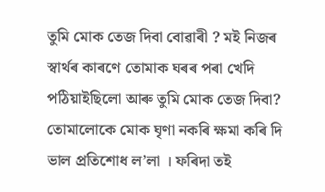তুমি মোক তেজ দিবা বোৱাৰী ? মই নিজৰ স্বাৰ্থৰ কাৰণে তোমাক ঘৰৰ পৰা খেদি পঠিয়াইছিলো আৰু তুমি মোক তেজ দিবা? তোমালোকে মোক ঘৃণা নকৰি ক্ষমা কৰি দি ভাল প্রতিশোধ ল’লা । ফৰিদা তই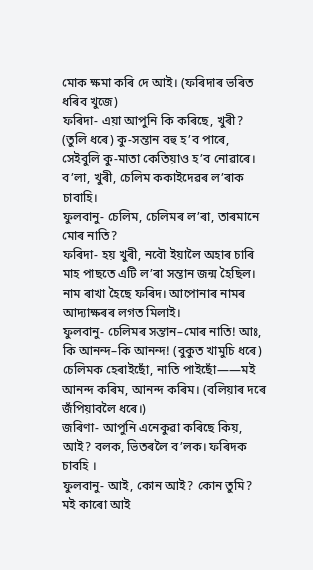মোক ক্ষমা কৰি দে আই। (ফৰিদাৰ ভৰিত ধৰিব খুজে)
ফৰিদা- এয়া আপুনি কি কৰিছে, খুৰী? (তুলি ধৰে) কু-সন্তান বহু হ’ব পাৰে, সেইবুলি কু-মাতা কেতিয়াও হ’ব নোৱাৰে। ব’লা, খুৰী, চেলিম ককাইদেৱৰ ল’ৰাক চাবাহি।
ফুলবানু- চেলিম, চেলিমৰ ল’ৰা, তাৰমানে মোৰ নাতি?
ফৰিদা- হয় খুৰী, নবৌ ইয়ালৈ অহাৰ চাৰি মাহ পাছতে এটি ল’ৰা সন্তান জন্ম হৈছিল। নাম ৰাখা হৈছে ফৰিদ। আপোনাৰ নামৰ আদ্যাক্ষৰৰ লগত মিলাই।
ফুলবানু- চেলিমৰ সন্তান–মোৰ নাতি! আঃ, কি আনন্দ–কি আনন্দ! (বুকুত খামুচি ধৰে) চেলিমক হেৰাইছোঁ, নাতি পাইছোঁ——মই আনন্দ কৰিম, আনন্দ কৰিম। (বলিয়াৰ দৰে জঁপিয়াবলৈ ধৰে।)
জৰিণা- আপুনি এনেকুৱা কৰিছে কিয়, আই? বলক, ভিতৰলৈ ব’লক। ফৰিদক চাবহি ।
ফুলবানু- আই, কোন আই? কোন তুমি? মই কাৰো আই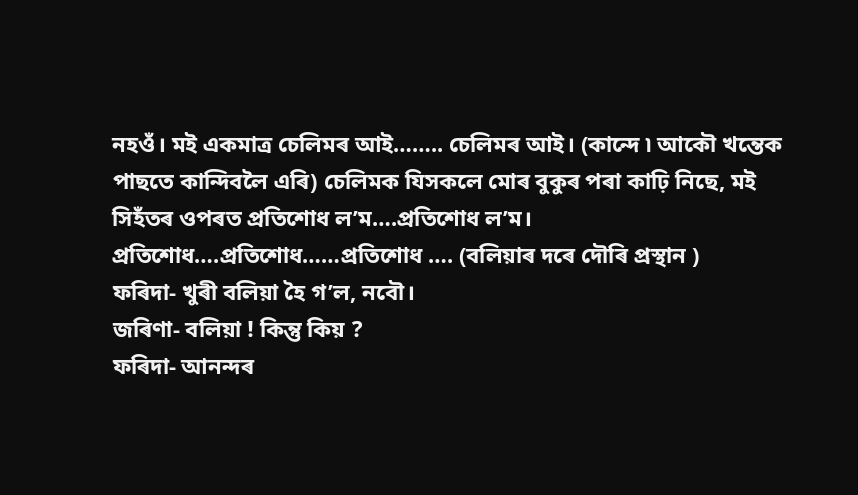নহওঁ। মই একমাত্ৰ চেলিমৰ আই…….. চেলিমৰ আই। (কান্দে ৷ আকৌ খন্তেক পাছতে কান্দিবলৈ এৰি) চেলিমক যিসকলে মোৰ বুকুৰ পৰা কাঢ়ি নিছে, মই সিহঁতৰ ওপৰত প্ৰতিশোধ ল’ম….প্রতিশোধ ল’ম। প্রতিশোধ….প্রতিশোধ……প্রতিশোধ …. (বলিয়াৰ দৰে দৌৰি প্ৰস্থান )
ফৰিদা- খুৰী বলিয়া হৈ গ’ল, নবৌ।
জৰিণা- বলিয়া ! কিন্তু কিয় ?
ফৰিদা- আনন্দৰ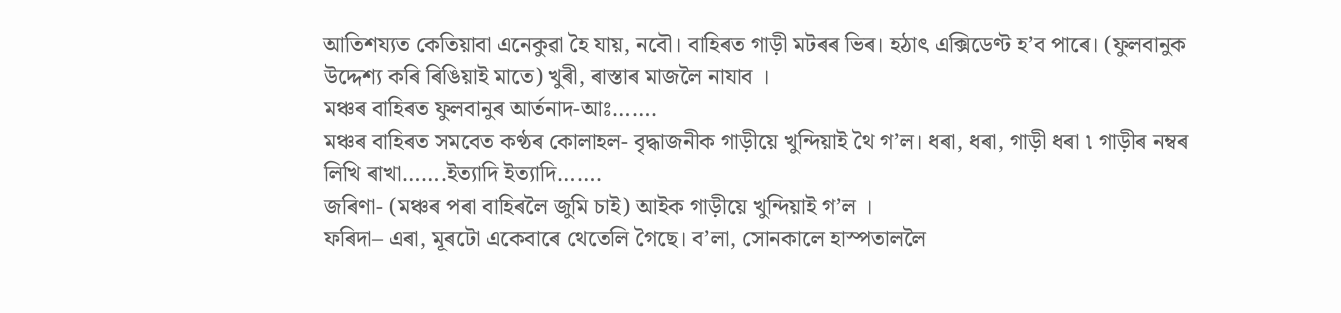আতিশয্যত কেতিয়াবা এনেকুৱা হৈ যায়, নবৌ। বাহিৰত গাড়ী মটৰৰ ভিৰ। হঠাৎ এক্সিডেণ্ট হ’ব পাৰে। (ফুলবানুক উদ্দেশ্য কৰি ৰিঙিয়াই মাতে) খুৰী, ৰাস্তাৰ মাজলৈ নাযাব ।
মঞ্চৰ বাহিৰত ফুলবানুৰ আৰ্তনাদ-আঃ…….
মঞ্চৰ বাহিৰত সমবেত কণ্ঠৰ কোলাহল- বৃদ্ধাজনীক গাড়ীয়ে খুন্দিয়াই থৈ গ’ল। ধৰা, ধৰা, গাড়ী ধৰা ৷ গাড়ীৰ নম্বৰ লিখি ৰাখা…….ইত্যাদি ইত্যাদি…….
জৰিণা- (মঞ্চৰ পৰা বাহিৰলৈ জুমি চাই) আইক গাড়ীয়ে খুন্দিয়াই গ’ল ।
ফৰিদা– এৰা, মূৰটো একেবাৰে থেতেলি গৈছে। ব’লা, সোনকালে হাস্পতাললৈ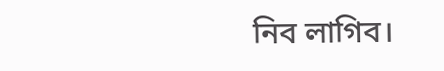নিব লাগিব।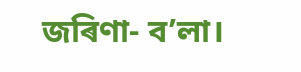জৰিণা- ব’লা।